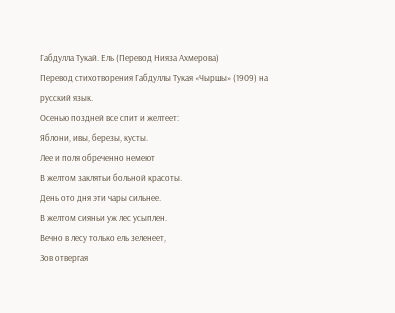Габдулла Тукай. Ель (Перевод Нияза Ахмерова)
Перевод стихотворения Габдуллы Тукая «Чыршы» (1909) на русский язык.
Осенью поздней все спит и желтеет:
Яблони, ивы, березы, кусты.
Лее и поля обреченно немеют
В желтом заклятьи больной красоты.
День ото дня эти чары сильнее.
В желтом сияньи уж лес усыплен.
Вечно в лесу только ель зеленеет,
Зов отвергая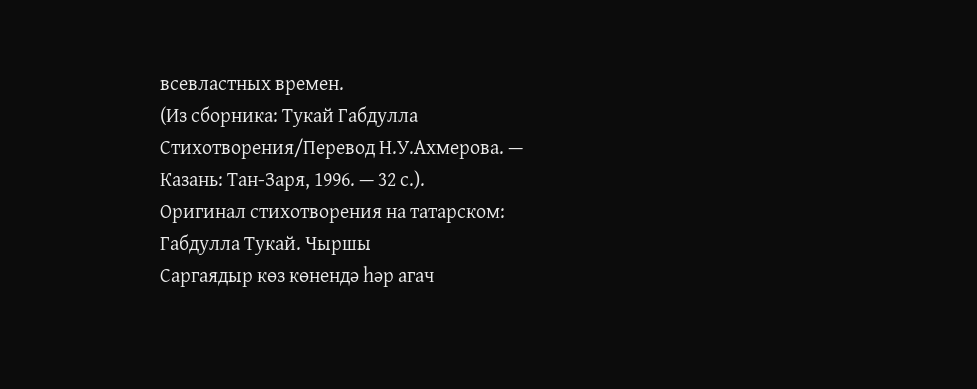всевластных времен.
(Из сборника: Тукай Габдулла Стихотворения/Перевод Н.У.Ахмерова. — Казань: Тан-Заря, 1996. — 32 с.).
Оригинал стихотворения на татарском:
Габдулла Тукай. Чыршы
Саргаядыр көз көнендә һәр агач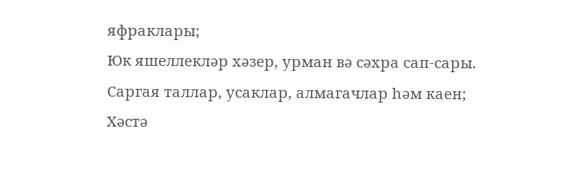яфраклары;
Юк яшеллекләр хәзер, урман вә сәхра сап-сары.
Саргая таллар, усаклар, алмагачлар һәм каен;
Хәстә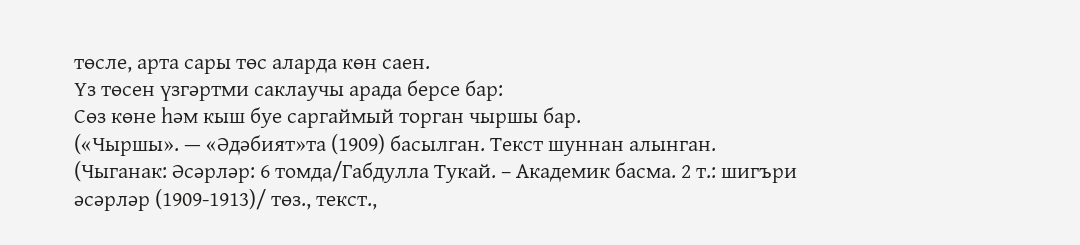төсле, арта сары төс аларда көн саен.
Үз төсен үзгәртми саклаучы арада берсе бар:
Сөз көне һәм кыш буе саргаймый торган чыршы бар.
(«Чыршы». — «Әдәбият»та (1909) басылган. Текст шуннан алынган.
(Чыганак: Әсәрләр: 6 томда/Габдулла Тукай. – Академик басма. 2 т.: шигъри әсәрләр (1909-1913)/ төз., текст.,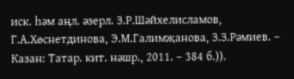иск. һәм аңл. әзерл. З.Р.Шәйхелисламов, Г.А.Хөснетдинова, Э.М.Галимҗанова, З.З.Рәмиев. – Казан: Татар. кит. нәшр., 2011. – 384 б.)).